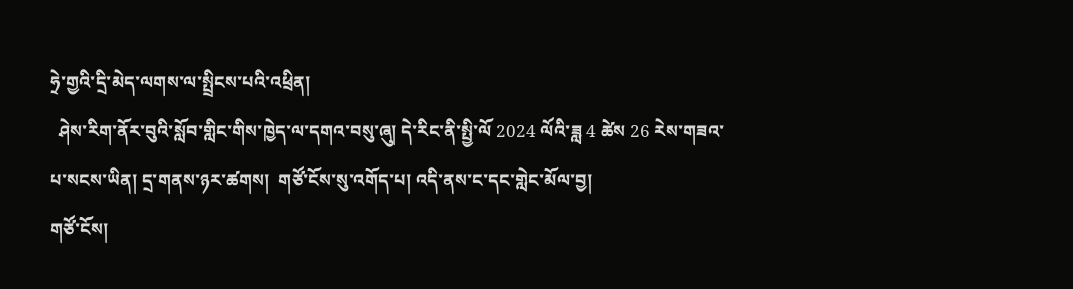ཧྲེ་གྱའི་དྲི་མེད་ལགས་ལ་སྤྲིངས་པའི་འཕྲིན།
  ཤེས་རིག་ནོར་བུའི་སློབ་གླིང་གིས་ཁྱེད་ལ་དགའ་བསུ་ཞུ། དེ་རིང་ནི་སྤྱི་ལོ 2024 ལོའི་ཟླ 4 ཚེས 26 རེས་གཟའ་པ་སངས་ཡིན། དྲ་གནས་ཉར་ཚགས།  གཙོ་ངོས་སུ་འགོད་པ། འདི་ནས་ང་དང་གླེང་མོལ་བྱ།
གཙོ་ངོས།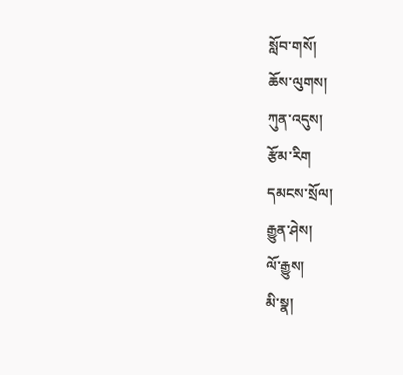སློབ་གསོ།
ཆོས་ལུགས།
ཀུན་འདུས།
རྩོམ་རིག
དམངས་སྲོལ།
རྒྱུན་ཤེས།
ལོ་རྒྱུས།
མི་སྣ།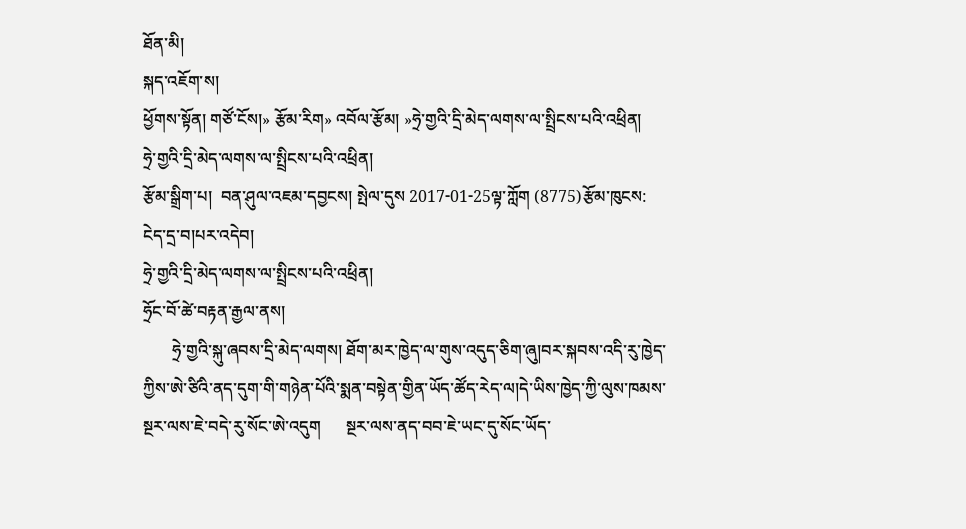ཐོན་མི།
སྐད་འཇོག་ས།
ཕྱོགས་སྟོན། གཙོ་ངོས།» རྩོམ་རིག» འབོལ་རྩོམ། »ཧྲེ་གྱའི་དྲི་མེད་ལགས་ལ་སྤྲིངས་པའི་འཕྲིན།
ཧྲེ་གྱའི་དྲི་མེད་ལགས་ལ་སྤྲིངས་པའི་འཕྲིན།
རྩོམ་སྒྲིག་པ།  བན་ཤུལ་འཇམ་དབྱངས། སྤེལ་དུས 2017-01-25ལྟ་ཀློག (8775)རྩོམ་ཁུངས: ངེད་དྲ་བ།པར་འདེབ།
ཧྲེ་གྱའི་དྲི་མེད་ལགས་ལ་སྤྲིངས་པའི་འཕྲིན།
ཧྲོང་བོ་ཚེ་བརྟན་རྒྱལ་ནས།
       ཧྲེ་གྱའི་སྐུ་ཞབས་དྲི་མེད་ལགས། ཐོག་མར་ཁྱེད་ལ་གུས་འདུད་ཅིག་ཞུ།བར་སྐབས་འདི་རུ་ཁྱེད་ཀྱིས་ཨེ་ཙིའི་ནད་དུག་གི་གཉེན་པོའི་སྨན་བསྟེན་གྱིན་ཡོད་ཚོད་རེད་ལ།དེ་ཡིས་ཁྱེད་ཀྱི་ལུས་ཁམས་སྔར་ལས་ཇེ་བདེ་རུ་སོང་ཨེ་འདུག      སྔར་ལས་ནད་བབ་ཇེ་ཡང་དུ་སོང་ཡོད་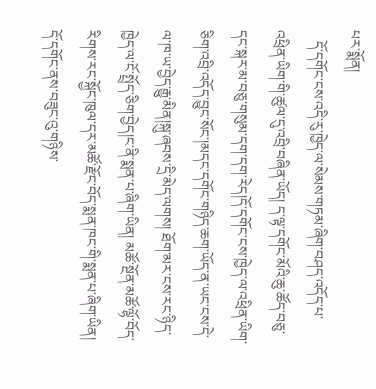པར་སྨོན།
   དོ་དགོང་ངས་འདི་རུ་ཁྱེད་ལ་སེམས་གཏམ་ཞིག་བཤད་འདོད་པ་འཕྲིན་ཡིག་གི་ཚུལ་དུ་འབྲི་བཞིན་ཡོད། ད་ལྟ་དགོང་མོའི་ཆུ་ཚོད་བཅུ་དང་སྐར་མ་བཅུ་གསུམ་དག་དག་རེད།དོ་དགོང་ངས་ཁྱེད་ལ་འཕྲིན་ཡིག་ཅིག་འབྲི་འདོད་བྱུང་སོང་།མདང་དགོང་གཉིད་ཆག་ཡོད་ན་ཡང་ངས་དེ་ལ་ཁ་ཡ་བྱེད་རྒྱུ་མིན།སྐུ་ཞབས་དྲི་མེད་ལགས། ཐོག་མར་ངས་རང་ཉིད་ཁྱེད་ལ་ངོ་སྤྲོད་ཅིག་བྱེད།ང་ནི་སྨན་པ་ཞིག་ཡིན། མཚོ་སྔོན་མཚོ་ལྷོ་བོད་རིགས་རང་སྐྱོང་ཁུལ་དར་མཚོ་རྫོང་བོད་སྨན་ཁང་གི་སྨན་པ་ཞིག་ཡིན། དོ་དགོང་ནས་བཟུང་འུ་གཉིས་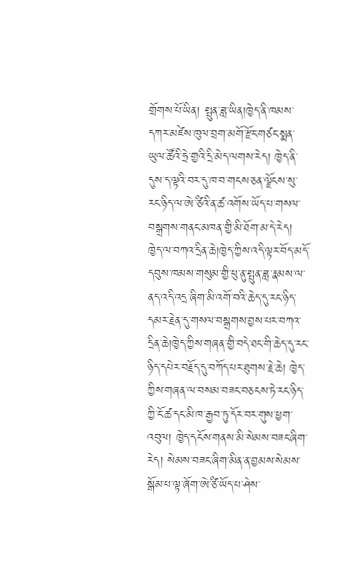གྲོགས་པོ་ཡིན། སྤུན་ཟླ་ཡིན།ཁྱེད་ནི་ཁམས་དཀར་མཛེས་ཁུལ་བྲག་མགོ་རྫོང་གཙང་སྨན་ཡུལ་ཚོའི་ཧྲེ་གྱའི་དྲི་མེད་ལགས་རེད། ཁྱེད་ནི་དུས་ད་ལྟའི་བར་དུ་ཁ་བ་གངས་ཅན་ལྗོངས་སུ་རང་ཉིད་ལ་ཨེ་ཙིའི་ན་ཚ་འགོས་ཡོད་པ་གསལ་བསྒྲགས་གནང་མཁན་གྱི་མི་ཐོག་མ་དེ་རེད། ཁྱེད་ལ་བཀའ་དྲིན་ཆེ།ཁྱེད་ཀྱིས་འདི་ལྟར་བོད་མདོ་དབུས་ཁམས་གསུམ་གྱི་ཕུ་ནུ་སྤུན་ཟླ་རྣམས་ལ་ནད་འདི་འདྲ་ཞིག་མི་འགོ་བའི་ཆེད་དུ་རང་ཉིད་དམར་རྗེན་དུ་གསལ་བསྒྲགས་བྱས་པར་བཀའ་དྲིན་ཆེ།ཁྱེད་ཀྱིས་གཞན་གྱི་བདེ་ཐང་གི་ཆེད་དུ་རང་ཉིད་དཔེར་བརྗོད་དུ་བཀོད་པར་ཐུགས་རྗེ་ཆེ། ཁྱེད་ཀྱིས་གཞན་ལ་བསམ་བཟང་བཅངས་ཏེ་རང་ཉིད་ཀྱི་ངོ་ཚ་དང་མི་ཁ་རྒྱབ་ཏུ་དོར་བར་གུས་ཕྱག་འབུལ། ཁྱེད་དངོས་གནས་མི་སེམས་བཟང་ཞིག་རེད། སེམས་བཟང་ཞིག་མིན་ན་བྱམས་སེམས་སྒོམ་པ་ལྟ་ཞོག་ཨེ་ཙི་ཡོད་པ་ཤེས་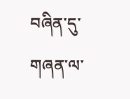བཞིན་དུ་གཞན་ལ་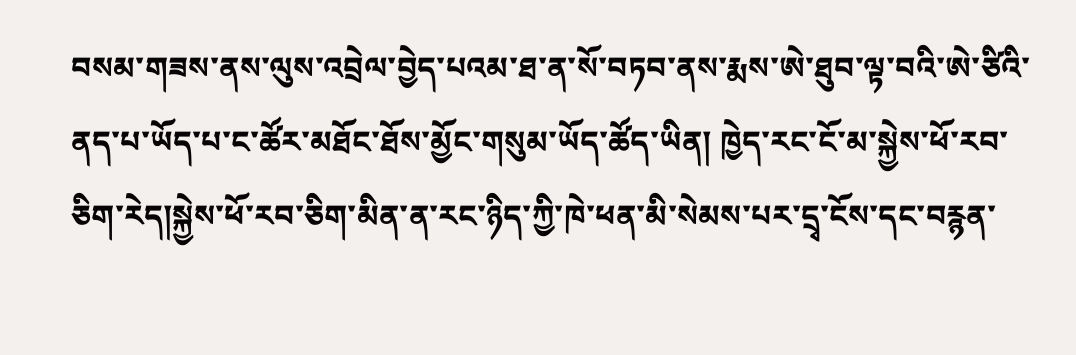བསམ་གཟས་ནས་ལུས་འབྲེལ་བྱེད་པའམ་ཐ་ན་སོ་བཏབ་ནས་རྨས་ཨེ་ཐུབ་ལྟ་བའི་ཨེ་ཙིའི་ནད་པ་ཡོད་པ་ང་ཚོར་མཐོང་ཐོས་མྱོང་གསུམ་ཡོད་ཚོད་ཡིན། ཁྱེད་རང་ངོ་མ་སྐྱེས་ཕོ་རབ་ཅིག་རེད།སྐྱེས་ཕོ་རབ་ཅིག་མིན་ན་རང་ཉིད་ཀྱི་ཁེ་ཕན་མི་སེམས་པར་དྲྭ་ངོས་དང་བརྙན་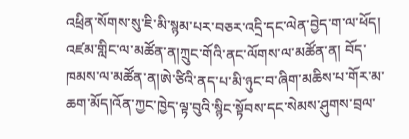འཕྲིན་སོགས་སུ་ཇི་མི་སྙམ་པར་བཅར་འདྲི་དང་ལེན་བྱེད་ག་ལ་ཕོད། འཛམ་གླིང་ལ་མཚོན་ན།ཀྲུང་གོའི་ནང་ལོགས་ལ་མཚོན་ན། བོད་ཁམས་ལ་མཚོན་ན།ཨེ་ཙིའི་ནད་པ་མི་ཉུང་བ་ཞིག་མཆིས་པ་གོར་མ་ཆག་མོད།འོན་ཀྱང་ཁྱེད་ལྟ་བུའི་སྙིང་སྟོབས་དང་སེམས་ཤུགས་བྲལ་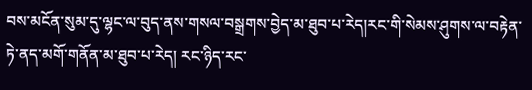བས་མངོན་སུམ་དུ་ལྷང་ལ་བུད་ནས་གསལ་བསྒྲགས་བྱེད་མ་ཐུབ་པ་རེད།རང་གི་སེམས་ཤུགས་ལ་བརྟེན་ཏེ་ནད་མགོ་གནོན་མ་ཐུབ་པ་རེད། རང་ཉིད་རང་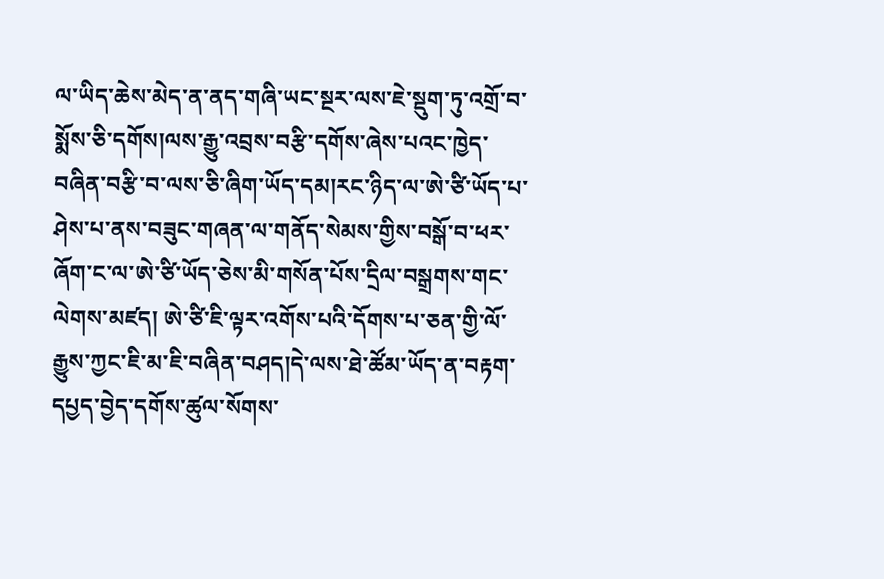ལ་ཡིད་ཆེས་མེད་ན་ནད་གཞི་ཡང་སྔར་ལས་ཇེ་སྡུག་ཏུ་འགྲོ་བ་སྨོས་ཅི་དགོས།ལས་རྒྱུ་འབྲས་བརྩི་དགོས་ཞེས་པའང་ཁྱེད་བཞིན་བརྩི་བ་ལས་ཅི་ཞིག་ཡོད་དམ།རང་ཉིད་ལ་ཨེ་ཙི་ཡོད་པ་ཤེས་པ་ནས་བཟུང་གཞན་ལ་གནོད་སེམས་གྱིས་བསྒོ་བ་ཕར་ཞོག་ང་ལ་ཨེ་ཙི་ཡོད་ཅེས་མི་གསོན་པོས་དྲིལ་བསྒྲགས་གང་ལེགས་མཛད། ཨེ་ཙི་ཇི་ལྟར་འགོས་པའི་དོགས་པ་ཅན་གྱི་ལོ་རྒྱུས་ཀྱང་ཇི་མ་ཇི་བཞིན་བཤད།དེ་ལས་ཐེ་ཚོམ་ཡོད་ན་བརྟག་དཔྱད་བྱེད་དགོས་ཚུལ་སོགས་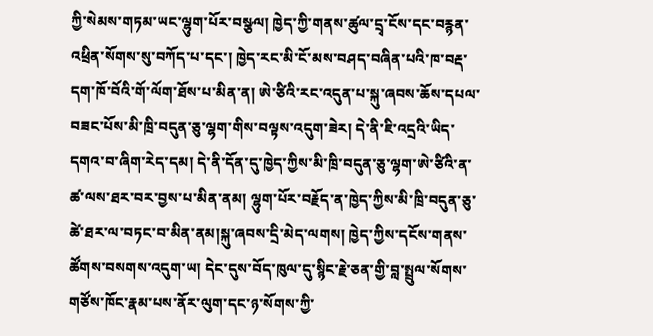ཀྱི་སེམས་གཏམ་ཡང་ལྷུག་པོར་བསྩལ། ཁྱེད་ཀྱི་གནས་ཚུལ་དྲྭ་ངོས་དང་བརྙན་འཕྲིན་སོགས་སུ་བཀོད་པ་དང་། ཁྱེད་རང་མི་ངོ་མས་བཤད་བཞིན་པའི་ཁ་བརྡ་དག་ཁོ་བོའི་གོ་ལོག་ཐོས་པ་མིན་ན། ཨེ་ཙིའི་རང་འདུན་པ་སྐུ་ཞབས་ཆོས་དཔལ་བཟང་པོས་མི་ཁྲི་བདུན་ཅུ་ལྷག་གིས་བལྟས་འདུག་ཟེར། དེ་ནི་ཇི་འདྲའི་ཡིད་དགའ་བ་ཞིག་རེད་དམ། དེ་ནི་དོན་དུ་ཁྱེད་ཀྱིས་མི་ཁྲི་བདུན་ཅུ་ལྷག་ཨེ་ཙིའི་ན་ཚ་ལས་ཐར་བར་བྱས་པ་མིན་ནམ། ལྷུག་པོར་བརྗོད་ན་ཁྱེད་ཀྱིས་མི་ཁྲི་བདུན་ཅུ་ཚེ་ཐར་ལ་བཏང་བ་མིན་ནམ།སྐུ་ཞབས་དྲི་མེད་ལགས། ཁྱེད་ཀྱིས་དངོས་གནས་ཚོགས་བསགས་འདུག་ཡ། དེང་དུས་བོད་ཁུལ་དུ་སྙིང་རྗེ་ཅན་གྱི་བླ་སྤྲུལ་སོགས་གཙོས་ཁོང་རྣམ་པས་ནོར་ལུག་དང་ཉ་སོགས་ཀྱི་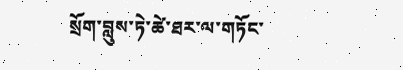སྲོག་བླུས་ཏེ་ཚེ་ཐར་ལ་གཏོང་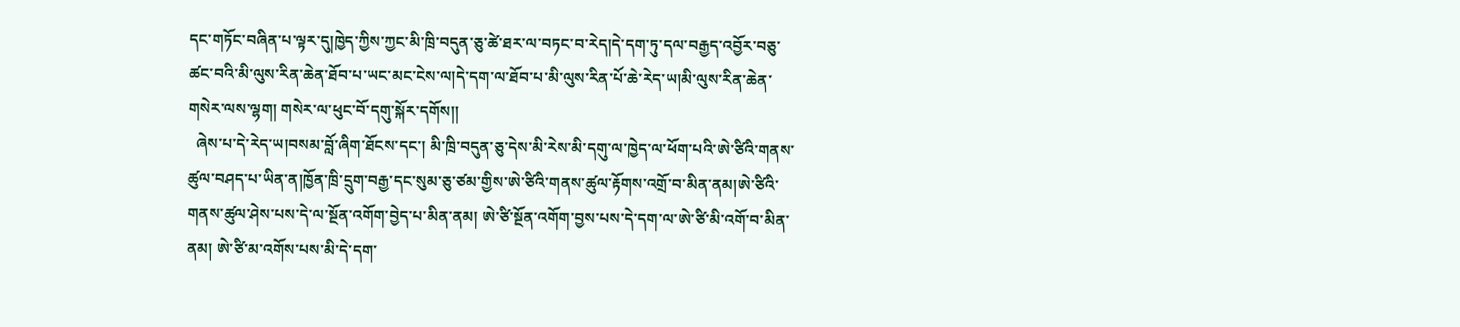དང་གཏོང་བཞིན་པ་ལྟར་དུ།ཁྱེད་ཀྱིས་ཀྱང་མི་ཁྲི་བདུན་ཅུ་ཚེ་ཐར་ལ་བཏང་བ་རེད།དེ་དག་ཏུ་དལ་བརྒྱད་འབྱོར་བཅུ་ཚང་བའི་མི་ལུས་རིན་ཆེན་ཐོབ་པ་ཡང་མང་ངེས་ལ།དེ་དག་ལ་ཐོབ་པ་མི་ལུས་རིན་པོ་ཆེ་རེད་ཡ།མི་ལུས་རིན་ཆེན་གསེར་ལས་ལྷག། གསེར་ལ་ཕུང་བོ་དགུ་སྐོར་དགོས།།
  ཞེས་པ་དེ་རེད་ཡ།བསམ་བློ་ཞིག་ཐོངས་དང་། མི་ཁྲི་བདུན་ཅུ་དེས་མི་རེས་མི་དགུ་ལ་ཁྱེད་ལ་ཕོག་པའི་ཨེ་ཙིའི་གནས་ཚུལ་བཤད་པ་ཡིན་ན།ཁྱོན་ཁྲི་དྲུག་བརྒྱ་དང་སུམ་ཅུ་ཙམ་གྱིས་ཨེ་ཙིའི་གནས་ཚུལ་རྟོགས་འགྲོ་བ་མིན་ནམ།ཨེ་ཙིའི་གནས་ཚུལ་ཤེས་པས་དེ་ལ་སྔོན་འགོག་བྱེད་པ་མིན་ནམ། ཨེ་ཙི་སྔོན་འགོག་བྱས་པས་དེ་དག་ལ་ཨེ་ཙི་མི་འགོ་བ་མིན་ནམ། ཨེ་ཙི་མ་འགོས་པས་མི་དེ་དག་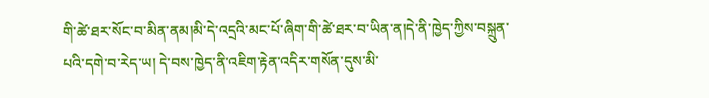གི་ཚེ་ཐར་སོང་བ་མིན་ནམ།མི་དེ་འདྲའི་མང་པོ་ཞིག་གི་ཚེ་ཐར་བ་ཡིན་ན།དེ་ནི་ཁྱེད་ཀྱིས་བསྐྲུན་པའི་དགེ་བ་རེད་ཡ། དེ་བས་ཁྱེད་ནི་འཇིག་རྟེན་འདིར་གསོན་དུས་མི་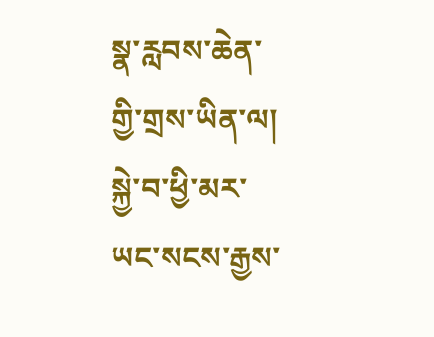སྣ་རླབས་ཆེན་གྱི་གྲས་ཡིན་ལ། སྐྱེ་བ་ཕྱི་མར་ཡང་སངས་རྒྱས་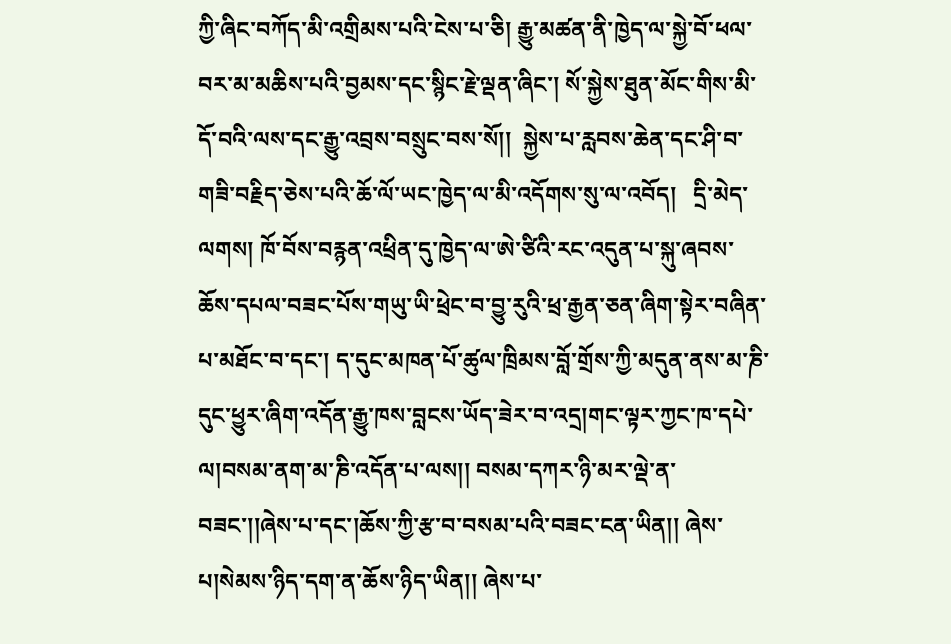ཀྱི་ཞིང་བཀོད་མི་འགྲིམས་པའི་ངེས་པ་ཅི། རྒྱུ་མཚན་ནི་ཁྱེད་ལ་སྐྱེ་བོ་ཕལ་བར་མ་མཆིས་པའི་བྱམས་དང་སྙིང་རྗེ་ལྡན་ཞིང་། སོ་སྐྱེས་ཐུན་མོང་གིས་མི་དོ་བའི་ལས་དང་རྒྱུ་འབྲས་བསྲུང་བས་སོ།།  སྐྱེས་པ་རླབས་ཆེན་དང་ཤི་བ་གཟི་བརྗིད་ཅེས་པའི་ཆོ་ལོ་ཡང་ཁྱེད་ལ་མི་འདོགས་སུ་ལ་འབོད།   དྲི་མེད་ལགས། ཁོ་བོས་བརྙན་འཕྲིན་དུ་ཁྱེད་ལ་ཨེ་ཙིའི་རང་འདུན་པ་སྐུ་ཞབས་ཆོས་དཔལ་བཟང་པོས་གཡུ་ཡི་ཕྲེང་བ་བྱུ་རུའི་ཕྲ་རྒྱན་ཅན་ཞིག་སྟེར་བཞིན་པ་མཐོང་བ་དང་། ད་དུང་མཁན་པོ་ཚུལ་ཁྲིམས་བློ་གྲོས་ཀྱི་མདུན་ནས་མ་ཎི་དུང་ཕྱུར་ཞིག་འདོན་རྒྱུ་ཁས་བླངས་ཡོད་ཟེར་བ་འདྲ།གང་ལྟར་ཀྱང་ཁ་དཔེ་ལ།བསམ་ནག་མ་ཎི་འདོན་པ་ལས།། བསམ་དཀར་ཉི་མར་ལྡེ་ན་བཟང་།།ཞེས་པ་དང་།ཆོས་ཀྱི་རྩ་བ་བསམ་པའི་བཟང་ངན་ཡིན།། ཞེས་པ།སེམས་ཉིད་དག་ན་ཆོས་ཉིད་ཡིན།། ཞེས་པ་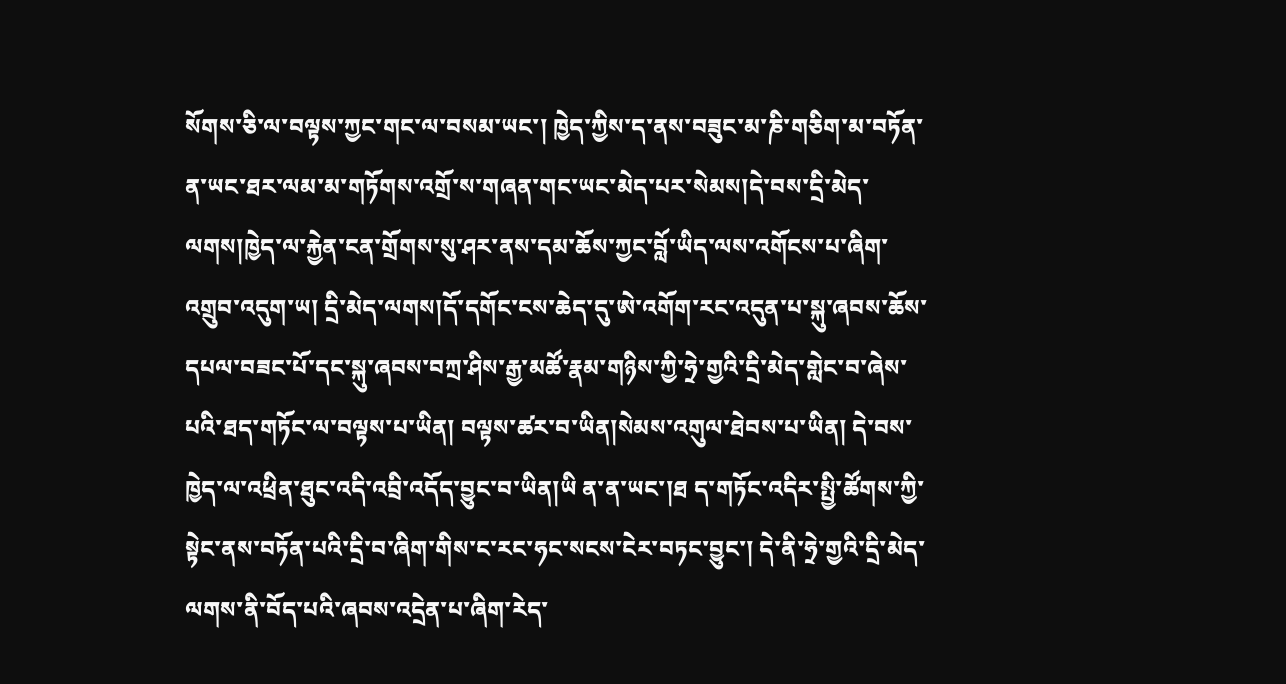སོགས་ཅི་ལ་བལྟས་ཀྱང་གང་ལ་བསམ་ཡང་། ཁྱེད་ཀྱིས་ད་ནས་བཟུང་མ་ཎི་གཅིག་མ་བཏོན་ན་ཡང་ཐར་ལམ་མ་གཏོགས་འགྲོ་ས་གཞན་གང་ཡང་མེད་པར་སེམས།དེ་བས་དྲི་མེད་ལགས།ཁྱེད་ལ་རྐྱེན་ངན་གྲོགས་སུ་ཤར་ནས་དམ་ཆོས་ཀྱང་བློ་ཡིད་ལས་འགོངས་པ་ཞིག་འགྲུབ་འདུག་ཡ། དྲི་མེད་ལགས།དོ་དགོང་ངས་ཆེད་དུ་ཨེ་འགོག་རང་འདུན་པ་སྐུ་ཞབས་ཆོས་དཔལ་བཟང་པོ་དང་སྐུ་ཞབས་བཀྲ་ཤིས་རྒྱ་མཚོ་རྣམ་གཉིས་ཀྱི་ཧྲེ་གྱའི་དྲི་མེད་གླེང་བ་ཞེས་པའི་ཐད་གཏོང་ལ་བལྟས་པ་ཡིན། བལྟས་ཚར་བ་ཡིན།སེམས་འགུལ་ཐེབས་པ་ཡིན། དེ་བས་ཁྱེད་ལ་འཕྲིན་ཐུང་འདི་འབྲི་འདོད་བྱུང་བ་ཡིན།ཡི ན་ན་ཡང་།ཐ ད་གཏོང་འདིར་སྤྱི་ཚོགས་ཀྱི་སྟེང་ནས་བཏོན་པའི་དྲི་བ་ཞིག་གིས་ང་རང་ཧང་སངས་ངེར་བཏང་བྱུང་། དེ་ནི་ཧྲེ་གྱའི་དྲི་མེད་ལགས་ནི་བོད་པའི་ཞབས་འདྲེན་པ་ཞིག་རེད་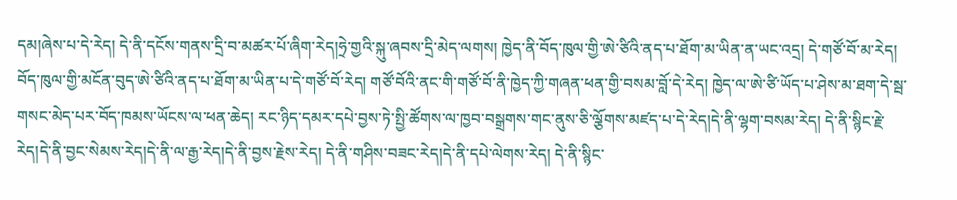དམ།ཞེས་པ་དེ་རེད། དེ་ནི་དངོས་གནས་དྲི་བ་མཚར་པོ་ཞིག་རེད།ཧྲེ་གྱའི་སྐུ་ཞབས་དྲི་མེད་ལགས། ཁྱེད་ནི་བོད་ཁུལ་གྱི་ཨེ་ཙིའི་ནད་པ་ཐོག་མ་ཡིན་ན་ཡང་འདྲ། དེ་གཙོ་བོ་མ་རེད། བོད་ཁུལ་གྱི་མངོན་བུད་ཨེ་ཙིའི་ནད་པ་ཐོག་མ་ཡིན་པ་དེ་གཙོ་བོ་རེད། གཙོ་བོའི་ནང་གི་གཙོ་བོ་ནི་ཁྱེད་ཀྱི་གཞན་ཕན་གྱི་བསམ་བློ་དེ་རེད། ཁྱེད་ལ་ཨེ་ཙི་ཡོད་པ་ཤེས་མ་ཐག་དེ་སྦ་གསང་མེད་པར་བོད་ཁམས་ཡོངས་ལ་ཕན་ཆེད། རང་ཉིད་དམར་དཔེ་བྱས་ཏེ་སྤྱི་ཚོགས་ལ་ཁྱབ་བསྒྲགས་གང་ནུས་ཅི་ལྕོགས་མཛད་པ་དེ་རེད།དེ་ནི་ལྷག་བསམ་རེད། དེ་ནི་སྙིང་རྗེ་རེད།དེ་ནི་བྱང་སེམས་རེད།དེ་ནི་ལ་རྒྱ་རེད།དེ་ནི་བྱས་རྗེས་རེད། དེ་ནི་གཤིས་བཟང་རེད།དེ་ནི་དཔེ་ལེགས་རེད། དེ་ནི་སྙིང་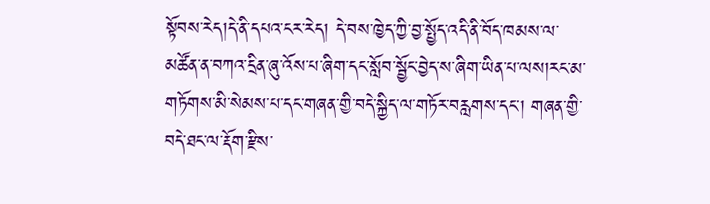སྟོབས་རེད།དེ་ནི་དཔའ་ངར་རེད། དེ་བས་ཁྱེད་ཀྱི་བྱ་སྤྱོད་འདི་ནི་བོད་ཁམས་ལ་མཚོན་ན་བཀའ་དྲིན་ཞུ་འོས་པ་ཞིག་དང་སློབ་སྦྱོང་བྱེད་ས་ཞིག་ཡིན་པ་ལས།རང་མ་གཏོགས་མི་སེམས་པ་དང་གཞན་གྱི་བདེ་སྐྱིད་ལ་གཏོར་བརླགས་དང་། གཞན་གྱི་བདེ་ཐང་ལ་རྡོག་རྫིས་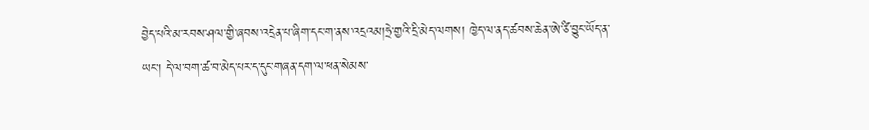བྱེད་པའི་མ་རབས་ཤལ་གྱི་ཞབས་འདྲེན་པ་ཞིག་དང་ག་ནས་འདྲའམ།ཧྲེ་གྱའི་དྲི་མེད་ལགས། ཁྱེད་ལ་ནད་ཚབས་ཆེན་ཨེ་ཙི་བྱུང་ཡོད་ན་ཡང་། དེ་ལ་བག་ཚ་བ་མེད་པར་ད་དུང་གཞན་དག་ལ་ཕན་སེམས་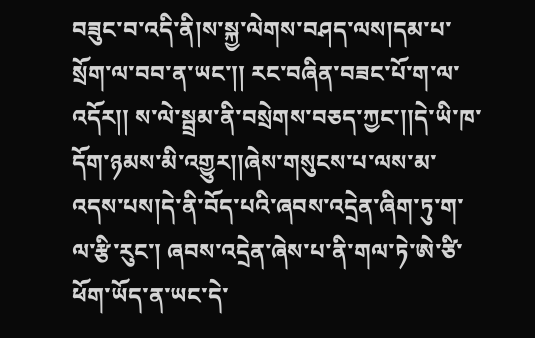བཟུང་བ་འདི་ནི།ས་སྐྱ་ལེགས་བཤད་ལས།དམ་པ་སྲོག་ལ་བབ་ན་ཡང་།། རང་བཞིན་བཟང་པོ་ག་ལ་འདོར།། ས་ལེ་སྦྲམ་ནི་བསྲེགས་བཅད་ཀྱང་།།དེ་ཡི་ཁ་དོག་ཉམས་མི་འགྱུར།།ཞེས་གསུངས་པ་ལས་མ་འདས་པས།དེ་ནི་བོད་པའི་ཞབས་འདྲེན་ཞིག་ཏུ་ག་ལ་རྩི་རུང་། ཞབས་འདྲེན་ཞེས་པ་ནི་གལ་ཏེ་ཨེ་ཙི་ཕོག་ཡོད་ན་ཡང་དེ་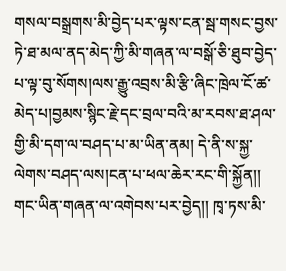གསལ་བསྒྲགས་མི་བྱེད་པར་ལྟས་ངན་སྦ་གསང་བྱས་ཏེ་ཐ་མལ་ནད་མེད་ཀྱི་མི་གཞན་ལ་བསྒོ་ཅི་ཐུབ་བྱེད་པ་ལྟ་བུ་སོགས།ལས་རྒྱུ་འབྲས་མི་རྩི་ཞིང་ཁྲེལ་ངོ་ཚ་མེད་པ།བྱམས་སྙིང་རྗེ་དང་བྲལ་བའི་མ་རབས་ཐ་ཤལ་གྱི་མི་དག་ལ་བཤད་པ་མ་ཡིན་ནམ། དེ་ནི་ས་སྐྱ་ལེགས་བཤད་ལས།ངན་པ་ཕལ་ཆེར་རང་གི་སྐྱོན།། གང་ཡིན་གཞན་ལ་འགེབས་པར་བྱེད།། ཁྭ་ཏས་མི་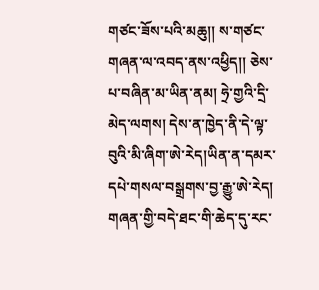གཙང་ཟོས་པའི་མཆུ།། ས་གཙང་གཞན་ལ་འབད་ནས་འཕྱིད།། ཅེས་པ་བཞིན་མ་ཡིན་ནམ། ཧྲེ་གྱའི་དྲི་མེད་ལགས། དེས་ན་ཁྱེད་ནི་དེ་ལྟ་བུའི་མི་ཞིག་ཨེ་རེད།ཡིན་ན་དམར་དཔེ་གསལ་བསྒྲགས་བྱ་རྒྱུ་ཨེ་རེད། གཞན་གྱི་བདེ་ཐང་གི་ཆེད་དུ་རང་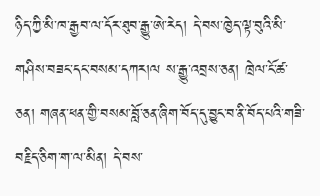ཉིད་ཀྱི་མི་ཁ་རྒྱབ་ལ་དོར་ཐུབ་རྒྱུ་ཨེ་རེད། དེ་བས་ཁྱེད་ལྟ་བུའི་མི་གཤིས་བཟང་དང་བསམ་དཀར།ལ ས་རྒྱུ་འབྲས་ཅན། ཁྲེལ་ངོ་ཚ་ཅན། གཞན་ཕན་གྱི་བསམ་བློ་ཅན་ཞིག་བོད་དུ་བྱུང་བ་ནི་བོད་པའི་གཟི་བརྗིད་ཅིག་ག་ལ་མིན། དེ་བས་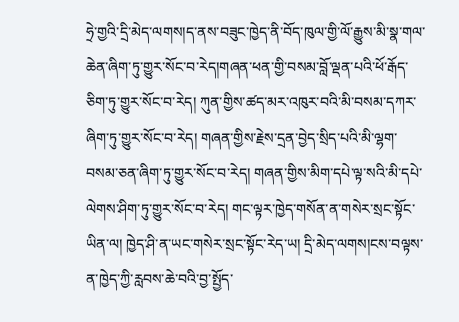ཧྲེ་གྱའི་དྲི་མེད་ལགས།ད་ནས་བཟུང་ཁྱེད་ནི་བོད་ཁུལ་གྱི་ལོ་རྒྱུས་མི་སྣ་གལ་ཆེན་ཞིག་ཏུ་གྱུར་སོང་བ་རེད།གཞན་ཕན་གྱི་བསམ་བློ་ལྡན་པའི་ཕོ་རྒོད་ཅིག་ཏུ་གྱུར་སོང་བ་རེད། ཀུན་གྱིས་ཚད་མར་འཁུར་བའི་མི་བསམ་དཀར་ཞིག་ཏུ་གྱུར་སོང་བ་རེད། གཞན་གྱིས་རྗེས་དྲན་བྱེད་སྲིད་པའི་མི་ལྷག་བསམ་ཅན་ཞིག་ཏུ་གྱུར་སོང་བ་རེད། གཞན་གྱིས་མིག་དཔེ་ལྟ་སའི་མི་དཔེ་ལེགས་ཤིག་ཏུ་གྱུར་སོང་བ་རེད། གང་ལྟར་ཁྱེད་གསོན་ན་གསེར་སྲང་སྟོང་ཡིན་ལ། ཁྱེད་ཤི་ན་ཡང་གསེར་སྲང་སྟོང་རེད་ཡ། དྲི་མེད་ལགས།ངས་བལྟས་ན་ཁྱེད་ཀྱི་རླབས་ཆེ་བའི་བྱ་སྤྱོད་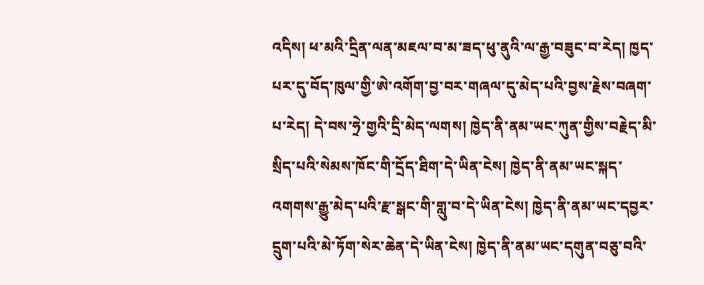འདིས། ཕ་མའི་དྲིན་ལན་མཇལ་བ་མ་ཟད་ཕུ་ནུའི་ལ་རྒྱ་བཟུང་བ་རེད། ཁྱད་པར་དུ་བོད་ཁུལ་གྱི་ཨེ་འགོག་བྱ་བར་གཞལ་དུ་མེད་པའི་བྱས་རྗེས་བཞག་པ་རེད། དེ་བས་ཧྲེ་གྱའི་དྲི་མེད་ལགས། ཁྱེད་ནི་ནམ་ཡང་ཀུན་གྱིས་བརྗེད་མི་སྲིད་པའི་སེམས་ཁོང་གི་དྲོད་ཐིག་དེ་ཡིན་ངེས། ཁྱེད་ནི་ནམ་ཡང་སྐད་འགགས་རྒྱུ་མེད་པའི་རྫ་སྒང་གི་གླུ་བ་དེ་ཡིན་ངེས། ཁྱེད་ནི་ནམ་ཡང་དབྱར་དྲུག་པའི་མེ་ཏོག་སེར་ཆེན་དེ་ཡིན་ངེས། ཁྱེད་ནི་ནམ་ཡང་དགུན་བཅུ་བའི་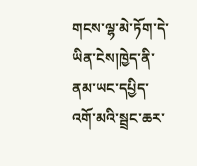གངས་ལྷ་མེ་ཏོག་དེ་ཡིན་ངེས།ཁྱེད་ནི་ནམ་ཡང་དཔྱིད་འགོ་མའི་སྦྲང་ཆར་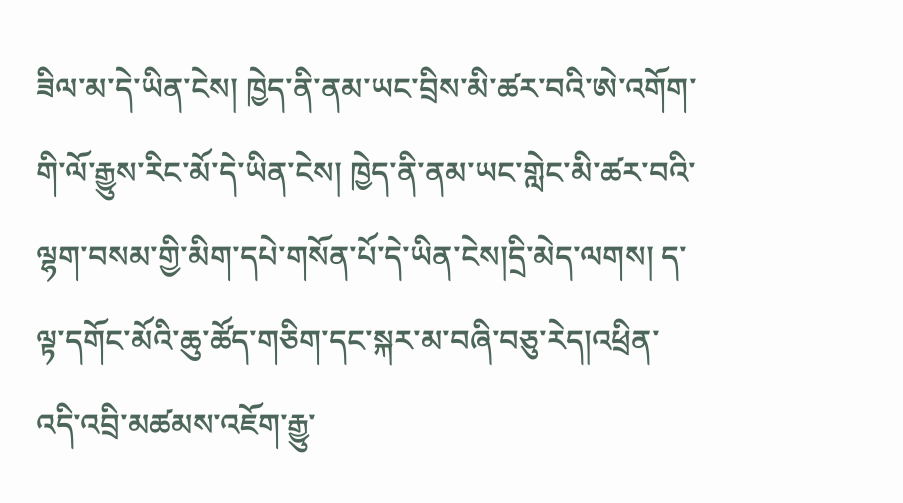ཟིལ་མ་དེ་ཡིན་ངེས། ཁྱེད་ནི་ནམ་ཡང་བྲིས་མི་ཚར་བའི་ཨེ་འགོག་གི་ལོ་རྒྱུས་རིང་མོ་དེ་ཡིན་ངེས། ཁྱེད་ནི་ནམ་ཡང་གླེང་མི་ཚར་བའི་ལྷག་བསམ་གྱི་མིག་དཔེ་གསོན་པོ་དེ་ཡིན་ངེས།དྲི་མེད་ལགས། ད་ལྟ་དགོང་མོའི་ཆུ་ཚོད་གཅིག་དང་སྐར་མ་བཞི་བཅུ་རེད།འཕྲིན་འདི་འབྲི་མཚམས་འཇོག་རྒྱུ་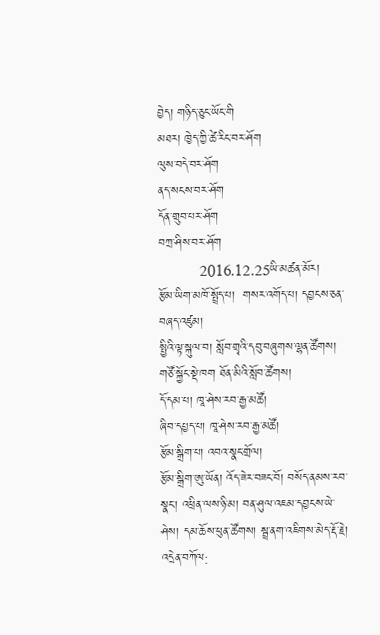བྱེད། གཉིད་ཅུང་ཡོང་གི
མཐར། ཁྱེད་ཀྱི་ཚེ་རིང་བར་ཤོག
ལུས་བདེ་བར་ཤོག
ནད་སངས་བར་ཤོག
དོན་གྲུབ་པར་ཤོག
བཀྲ་ཤིས་བར་ཤོག
          2016.12.25ཡི་མཚན་མོར།
རྩོམ་ཡིག་མཁོ་སྤྲོད་པ།  གསར་འགོད་པ། དབྱངས་ཅན་བཞད་འཛུམ།
སྤྱིའི་ལྟ་སྐུལ་བ། སློབ་གྲྭའི་དབུ་བཞུགས་ལྷན་ཚོགས།
གཙོ་སྐྱོང་སྡེ་ཁག ཐོན་མིའི་སློབ་ཚོགས།
དོ་དམ་པ། ཁཱ་ཤེས་རབ་རྒྱ་མཚོ།
ཞིབ་དཔྱད་པ། ཁཱ་ཤེས་རབ་རྒྱ་མཚོ།
རྩོམ་སྒྲིག་པ། འབའ་སྣང་གྲོལ།
རྩོམ་སྒྲིག་ཨུ་ཡོན། འོད་ཟེར་བཟང་བོ། བསོད་ནམས་རབ་སྣང་། འཕྲིན་ལས་ཉི་མ། བན་ཤུལ་འཇམ་དབྱངས་ཡེ་ཤེས། དམ་ཆོས་ཕུན་ཚོགས། སྦྲ་ནག་འཇིགས་མེད་རྡོ་རྗེ།
འདྲེན་བཀོལ: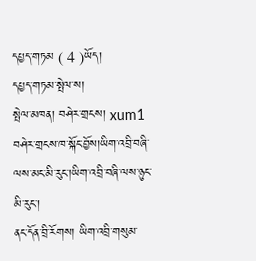དཔྱད་གཏམ ( 4 )ཡོད།
དཔྱད་གཏམ་སྤེལ་ས།
སྤེལ་མཁན། བཤེར་གྲངས། xum1 བཤེར་གྲངས་ཁ་སྐོང་བྱོས།ཡིག་འབྲི་བཞི་ལས་མང་མི་རུང་།ཡིག་འབྲི་བཞི་ལས་ཉུང་མི་རུང་།
ནང་དོན་བྲི་རོགས། ཡིག་འབྲི་གསུམ་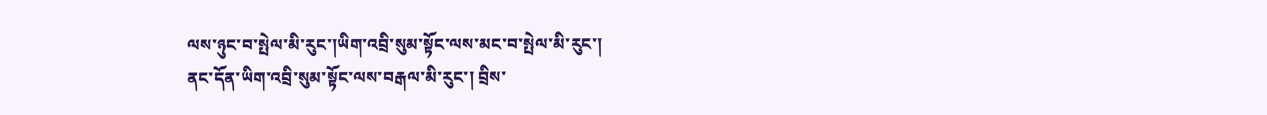ལས་ཉུང་བ་སྤེལ་མི་རུང་།ཡིག་འབྲི་སུམ་སྟོང་ལས་མང་བ་སྤེལ་མི་རུང་།
ནང་དོན་ཡིག་འབྲི་སུམ་སྟོང་ལས་བརྒལ་མི་རུང་། བྲིས་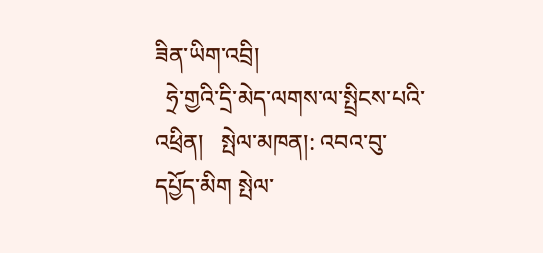ཟིན་ཡིག་འབྲི།
  ཧྲེ་གྱའི་དྲི་མེད་ལགས་ལ་སྤྲིངས་པའི་འཕྲིན།   སྤེལ་མཁན།: འབའ་བུ་དཔྱོད་མིག སྤེལ་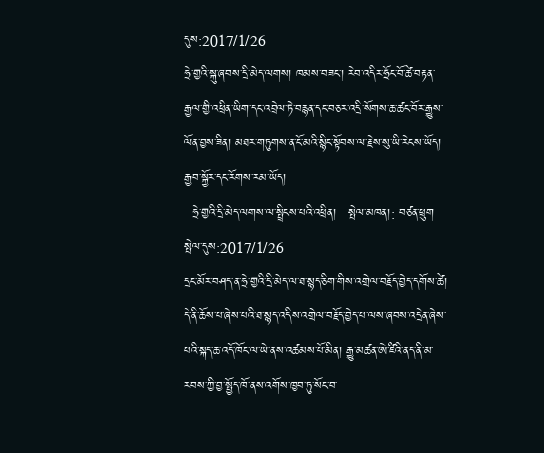དུས:2017/1/26
ཧྲེ་གྱའི་སྐུ་ཞབས་དྲི་མེད་ལགས། ཁམས་བཟང་། རེབ་འདིར་ཧྲོང་བོ་ཚེ་བརྟན་རྒྱལ་གྱི་འཕྲིན་ཡིག་དང་འབྲེལ་ཏེ་བརྙན་དང་བཅར་འདྲི་སོགས་ཆ་ཚང་བོར་རྒྱུས་ལོན་བྱས་ཟིན། མཐར་གཏུགས་ན་ངོ་མའི་སྙིང་སྟོབས་ལ་རྗེས་སུ་ཡི་རེངས་ཡོད། རྒྱབ་སྐྱོར་དང་རོགས་རམ་ཡོད།
  ཧྲེ་གྱའི་དྲི་མེད་ལགས་ལ་སྤྲིངས་པའི་འཕྲིན།   སྤེལ་མཁན།: བཙན་ཕྲུག སྤེལ་དུས:2017/1/26
དྲང་མོར་བཤད་ན་ཧྲེ་གྱའི་དྲི་མེད་ལ་ཐ་སྙད་ཅིག་གིས་འགྲེལ་བརྗོད་བྱེད་དགོས་ཚེ། དེ་ནི་ཆོས་པ་ཞེས་པའི་ཐ་སྙད་འདིས་འགྲེལ་བརྗོད་བྱེད་པ་ལས་ཞབས་འདྲེན་ཞེས་པའི་སྐད་ཆ་འདོ་ཁོང་ལ་ཡེ་ནས་འཚམས་པོ་མིན། རྒྱུ་མཚན་ཨེ་ཛིའི་ནད་ནི་མ་རབས་ཀྱི་བྱ་སྤྱོད་ཁོ་ནས་འགོས་ཁྱབ་ཏུ་སོང་བ་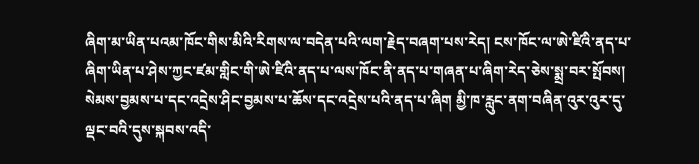ཞིག་མ་ཡིན་པའམ་ཁོང་གིས་མིའི་རིགས་ལ་བདེན་པའི་ལག་རྗེད་བཞག་པས་རེད། ངས་ཁོང་ལ་ཨེ་ཛིའི་ནད་པ་ཞིག་ཡིན་པ་ཤེས་ཀྱང་ཛམ་གླིང་གི་ཨེ་ཛིའི་ནད་པ་ལས་ཁོང་ནི་ནད་པ་གཞན་པ་ཞིག་རེད་ཅེས་སྨྲ་བར་སྤོབས། སེམས་བྱམས་པ་དང་འདྲེས་ཤིང་བྱམས་པ་ཆོས་དང་འདྲེས་པའི་ནད་པ་ཞིག མྱི་ཁ་རླུང་ནག་བཞིན་འུར་འུར་དུ་ལྡང་བའི་དུས་སྐབས་འདི་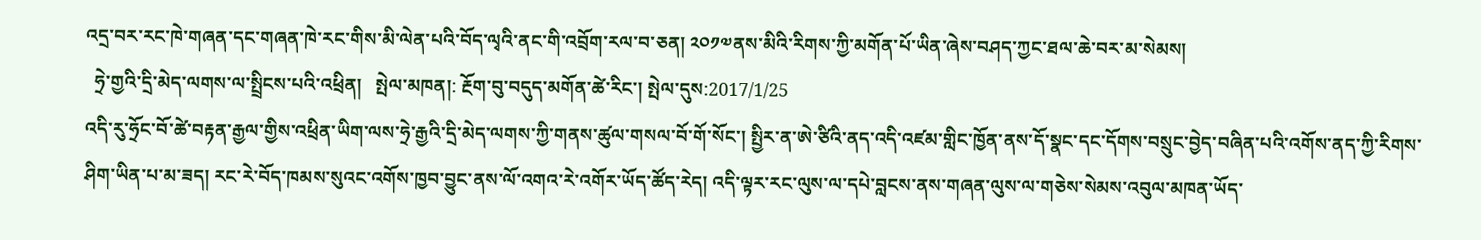འདྲ་བར་རང་ཁེ་གཞན་དང་གཞན་ཁེ་རང་གིས་མི་ལེན་པའི་བོད་ལྭའི་ནང་གི་འབྲོག་རལ་བ་ཅན། ༢༠༡༧ནས་མིའི་རིགས་ཀྱི་མགོན་པོ་ཡིན་ཞེས་བཤད་ཀྱང་ཐལ་ཆེ་བར་མ་སེམས།
  ཧྲེ་གྱའི་དྲི་མེད་ལགས་ལ་སྤྲིངས་པའི་འཕྲིན།   སྤེལ་མཁན།: རྔོག་བུ་བདུད་མགོན་ཚེ་རིང་། སྤེལ་དུས:2017/1/25
འདི་རུ་ཧྲོང་བོ་ཚེ་བརྟན་རྒྱལ་གྱིས་འཕྲིན་ཡིག་ལས་ཧྲེ་རྒྱའི་དྲི་མེད་ལགས་ཀྱི་གནས་ཚུལ་གསལ་བོ་གོ་སོང་། སྤྱིར་ན་ཨེ་ཙིའི་ནད་འདི་འཛམ་གླིང་ཁྱོན་ནས་དོ་སྣང་དང་དོགས་བསྲུང་བྱེད་བཞིན་པའི་འགོས་ནད་ཀྱི་རིགས་ཤིག་ཡིན་པ་མ་ཟད། རང་རེ་བོད་ཁམས་སུའང་འགོས་ཁྱབ་བྱུང་ནས་ལོ་འགའ་རེ་འགོར་ཡོད་ཚོད་རེད། འདི་ལྟར་རང་ལུས་ལ་དཔེ་བླངས་ནས་གཞན་ལུས་ལ་གཅེས་སེམས་འབུལ་མཁན་ཡོད་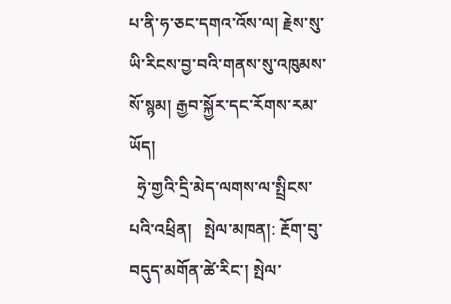པ་ནི་ཧ་ཅང་དགའ་འོས་ལ། རྗེས་སུ་ཡི་རིངས་བྱ་བའི་གནས་སུ་འཁུམས་སོ་སྙམ། རྒྱབ་སྐྱོར་དང་རོགས་རམ་ཡོད།
  ཧྲེ་གྱའི་དྲི་མེད་ལགས་ལ་སྤྲིངས་པའི་འཕྲིན།   སྤེལ་མཁན།: རྔོག་བུ་བདུད་མགོན་ཚེ་རིང་། སྤེལ་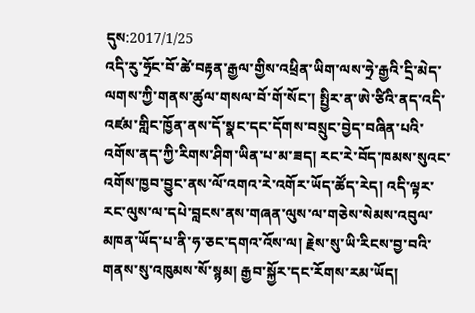དུས:2017/1/25
འདི་རུ་ཧྲོང་བོ་ཚེ་བརྟན་རྒྱལ་གྱིས་འཕྲིན་ཡིག་ལས་ཧྲེ་རྒྱའི་དྲི་མེད་ལགས་ཀྱི་གནས་ཚུལ་གསལ་བོ་གོ་སོང་། སྤྱིར་ན་ཨེ་ཙིའི་ནད་འདི་འཛམ་གླིང་ཁྱོན་ནས་དོ་སྣང་དང་དོགས་བསྲུང་བྱེད་བཞིན་པའི་འགོས་ནད་ཀྱི་རིགས་ཤིག་ཡིན་པ་མ་ཟད། རང་རེ་བོད་ཁམས་སུའང་འགོས་ཁྱབ་བྱུང་ནས་ལོ་འགའ་རེ་འགོར་ཡོད་ཚོད་རེད། འདི་ལྟར་རང་ལུས་ལ་དཔེ་བླངས་ནས་གཞན་ལུས་ལ་གཅེས་སེམས་འབུལ་མཁན་ཡོད་པ་ནི་ཧ་ཅང་དགའ་འོས་ལ། རྗེས་སུ་ཡི་རིངས་བྱ་བའི་གནས་སུ་འཁུམས་སོ་སྙམ། རྒྱབ་སྐྱོར་དང་རོགས་རམ་ཡོད།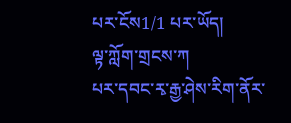པར་ངོས1/1 པར་ཡོད།
ལྟ་ཀློག་གྲངས་ཀ
པར་དབང་རྭ་རྒྱ་ཤེས་རིག་ནོར་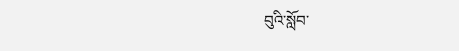བུའི་སློབ་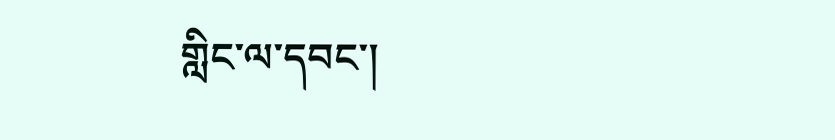གླིང་ལ་དབང་།